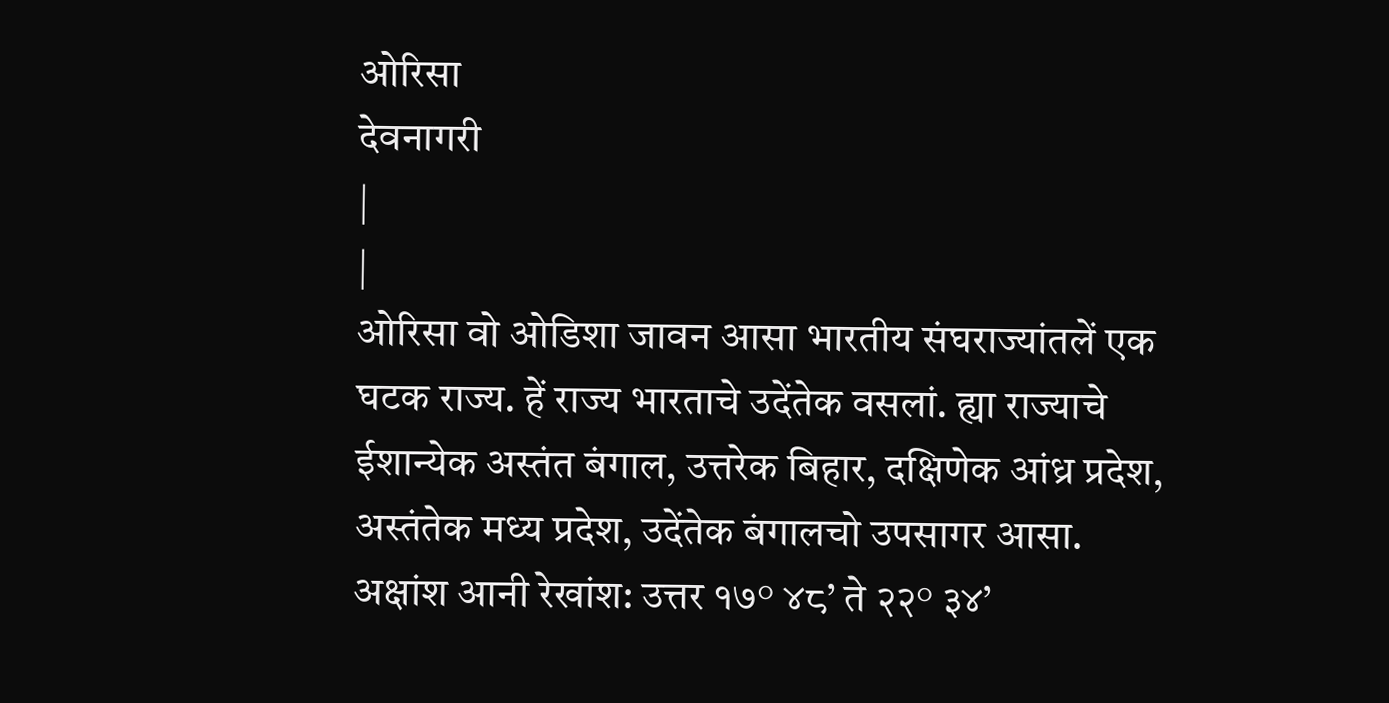ओरिसा
देवनागरी
|
|
ओरिसा वो ओडिशा जावन आसा भारतीय संघराज्यांतलें एक घटक राज्य. हें राज्य भारताचे उदेंतेक वसलां. ह्या राज्याचे ईशान्येक अस्तंत बंगाल, उत्तरेक बिहार, दक्षिणेक आंध्र प्रदेश, अस्तंतेक मध्य प्रदेश, उदेंतेक बंगालचो उपसागर आसा. अक्षांश आनी रेखांश: उत्तर १७° ४८’ ते २२° ३४’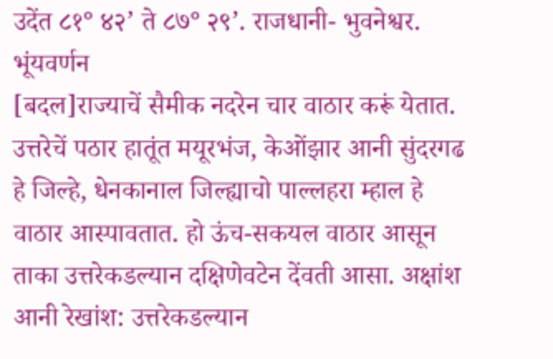उदेंत ८१° ४२’ ते ८७° २९’. राजधानी- भुवनेश्वर.
भूंयवर्णन
[बदल]राज्याचें सैमीक नदरेन चार वाठार करूं येतात.
उत्तरेचें पठार हातूंत मयूरभंज, केओंझार आनी सुंदरगढ हे जिल्हे, धेनकानाल जिल्ह्याचो पाल्लहरा म्हाल हे वाठार आस्पावतात. हो ऊंच-सकयल वाठार आसून ताका उत्तरेकडल्यान दक्षिणेवटेन देंवती आसा. अक्षांश आनी रेखांश: उत्तरेकडल्यान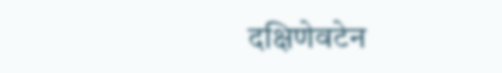दक्षिणेवटेन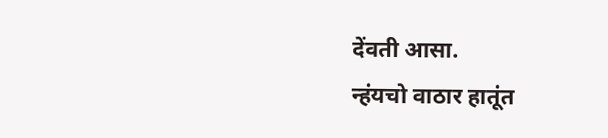देंवती आसा.
न्हंयचो वाठार हातूंत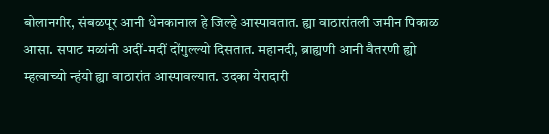बोलानगीर, संबळपूर आनी धेनकानाल हे जिल्हे आस्पावतात. ह्या वाठारांतली जमीन पिकाळ आसा. सपाट मळांनी अदीं-मदीं दोंगुल्ल्यो दिसतात. महानदी, ब्राह्यणी आनी वैतरणी ह्यो म्हत्वाच्यो न्हंयो ह्या वाठारांत आस्पावल्यात. उदका येरादारी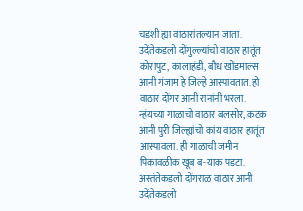चडशी ह्या वाठारांतल्यान जाता.
उदेंतेकडलो दोंगुल्ल्यांचो वाठार हातूंत कोरापुट, कालाहंडी, बौध खोंडमाल्स आनी गंजाम हे जिल्हे आस्पावतात. हो वाठार दोंगर आनी रानांनी भरला.
न्हंयच्या गाळाचो वाठार बलसोर, कटक आनी पुरी जिल्ह्यांचो कांय वाठार हातूंत आस्पावला. ही गाळाची जमीन पिकावळीक खूब ब-याक पडटा. अस्तंतेकडलो दोंगराळ वाठार आनी उदेंतेकडलो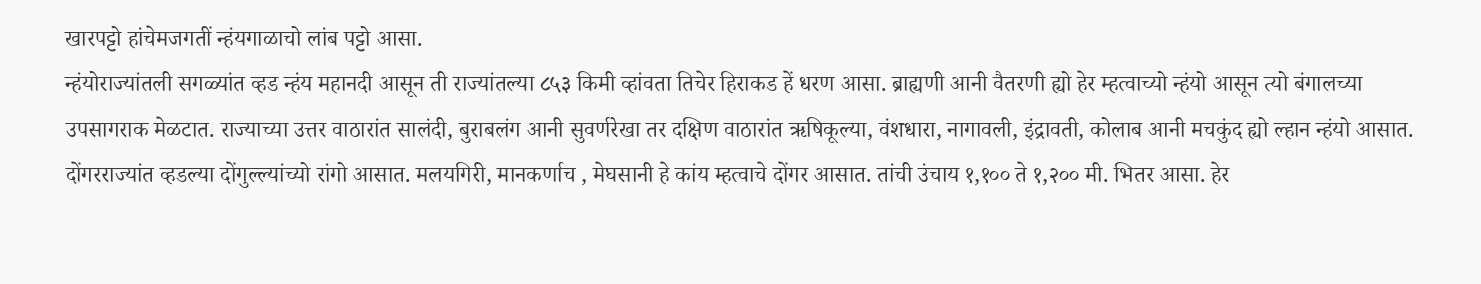खारपट्टो हांचेमजगतीं न्हंयगाळाचो लांब पट्टो आसा.
न्हंयोराज्यांतली सगळ्यांत व्हड न्हंय महानदी आसून ती राज्यांतल्या ८५३ किमी व्हांवता तिचेर हिराकड हें धरण आसा. ब्राह्यणी आनी वैतरणी ह्यो हेर म्हत्वाच्यो न्हंयो आसून त्यो बंगालच्या उपसागराक मेळटात. राज्याच्या उत्तर वाठारांत सालंदी, बुराबलंग आनी सुवर्णरेखा तर दक्षिण वाठारांत ऋषिकूल्या, वंशधारा, नागावली, इंद्रावती, कोलाब आनी मचकुंद ह्यो ल्हान न्हंयो आसात.
दोंगरराज्यांत व्हडल्या दोंगुल्ल्यांच्यो रांगो आसात. मलयगिरी, मानकर्णाच , मेघसानी हे कांय म्हत्वाचे दोंगर आसात. तांची उंचाय १,१०० ते १,२०० मी. भितर आसा. हेर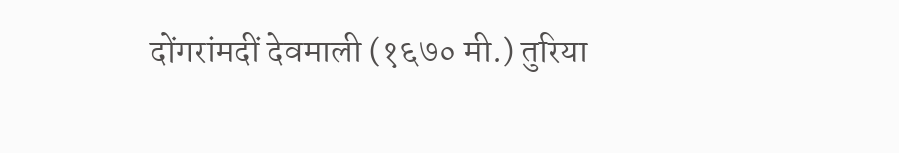दोंगरांमदीं देवमाली (१६७० मी.) तुरिया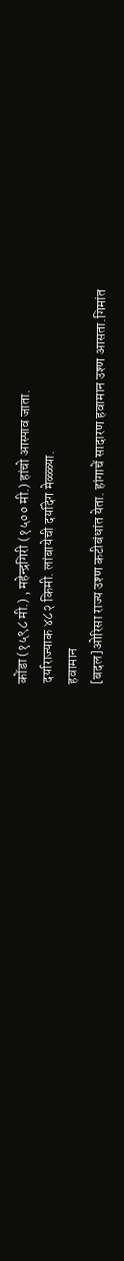कोंडा (१५९८ मी.) , महेन्द्रगिरी (१५०० मी.) हांचो आस्पाव जाता.
दर्याराज्याक ४८२ किमी. लांबायेची दर्यादेग मेळ्ळ्या.
हवामान
[बदल]ओरिसा राज्य उश्ण कटीबंधांत येता. हांगाचें सादारण हवामान उश्ण आसता.गिमांत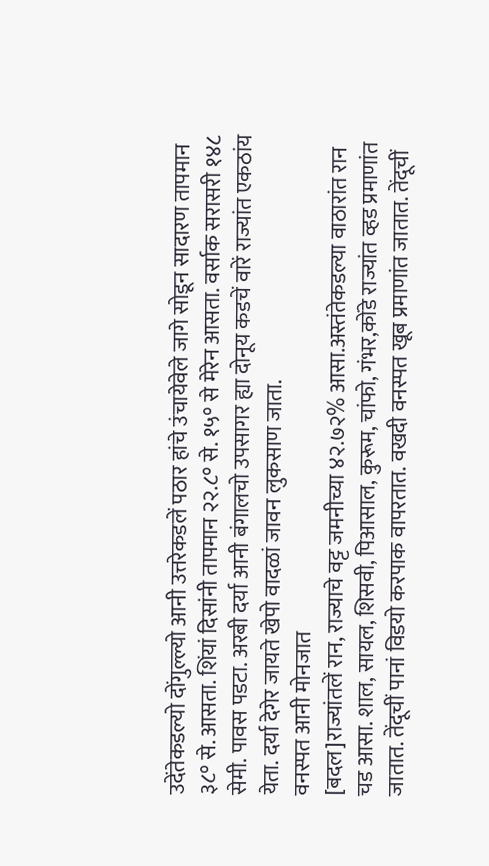उदेंतेकडल्यो दोंगुल्ल्यो आनी उत्तरेकडलें पठार हांचे उंचायेवेले जागे सोडून सादारण तापमान ३८° से. आसता. शिंयां दिसांनी तापमान २२.८° से. १५° से मेरेन आसता. वर्साक सरासरी १४८ सेमी. पावस पडटा. अरबी दर्या आनी बंगालचो उपसागर ह्या दोनूय कडचें वारें राज्यांत एकठांय येता. दर्या देगेर जायते खेपो वादळां जावन लुकसाण जाता.
वनस्पत आनी मोनजात
[बदल]राज्यांतलें रान, राज्याचे वट्ट जमनीच्या ४२.७२% आसा.अस्तंतेकडल्या वाठारांत रान चड आसा. शाल, सायल, शिसवी, पिआसाल, कुरूम, चांफो, गंभर,कोंडे राज्यांत व्हड प्रमाणांत जातात. तेंदूचीं पानां विडयो करपाक वापरतात. वखदी वनस्पत खूब प्रमाणांत जातात. तेंदूचीं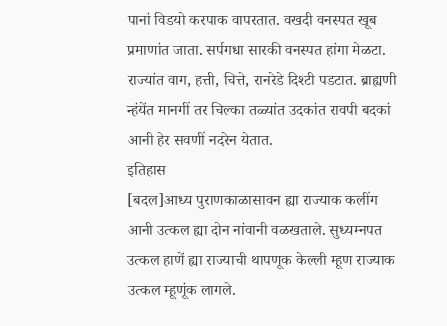पानां विडयो करपाक वापरतात. वखदी वनस्पत खूब प्रमाणांत जाता. सर्पगधा सारकी वनस्पत हांगा मेळटा.
राज्यांत वाग, हत्ती, चित्ते, रानरेडे दिश्टी पडटात. ब्राह्यणी न्हंयेंत मानगीं तर चिल्का तळ्यांत उदकांत रावपी बदकां आनी हेर सवणीं नदरेन येतात.
इतिहास
[बदल]आध्य पुराणकाळासावन ह्या राज्याक कलींग आनी उत्कल ह्या दोन नांवानी वळखताले. सुध्यम्नपत उत्कल हाणें ह्या राज्याची थापणूक केल्ली म्हूण राज्याक उत्कल म्हूणूंक लागले.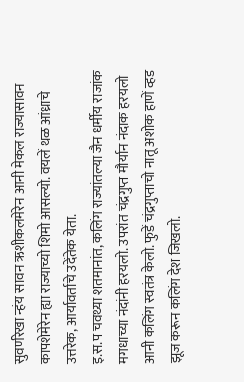सुवर्णरेखा न्हंय सावन ऋशीकलमेरेन आनी मेकल राज्यासावन कापशेमेरेन ह्या राज्याच्यो शिमो आसल्यो. वयलें थळ आंध्राचे उत्तरेक, आर्यावर्ताचे उदेंतेक येता.
इ.स.प चवथ्या शतमानांत, कलिंग राज्यांतल्या जैन धर्मीय राजांक मगधाच्या नंदांनी हरयलो. उपरांत चंद्रगुप्त मौर्यान नंदाक हरयलो आनी कलिंग स्वतंत्र केलो. फुडें चंद्रगुप्ताचो नातू अशोक हाणें व्हड झूज करून कलिंग देश जिखलो.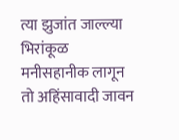त्या झुजांत जाल्ल्या भिरांकूळ मनीसहानीक लागून तो अहिंसावादी जावन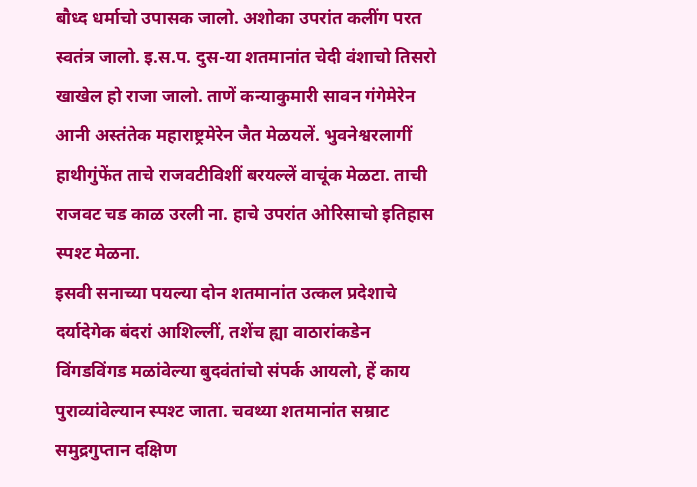बौध्द धर्माचो उपासक जालो. अशोका उपरांत कलींग परत स्वतंत्र जालो. इ.स.प. दुस-या शतमानांत चेदी वंशाचो तिसरो खाखेल हो राजा जालो. ताणें कन्याकुमारी सावन गंगेमेरेन आनी अस्तंतेक महाराष्ट्रमेरेन जैत मेळयलें. भुवनेश्वरलागीं हाथीगुंफेंत ताचे राजवटीविशीं बरयल्लें वाचूंक मेळटा. ताची राजवट चड काळ उरली ना. हाचे उपरांत ओरिसाचो इतिहास स्पश्ट मेळना.
इसवी सनाच्या पयल्या दोन शतमानांत उत्कल प्रदेशाचे दर्यादेगेक बंदरां आशिल्लीं, तशेंच ह्या वाठारांकडेन विंगडविंगड मळांवेल्या बुदवंतांचो संपर्क आयलो, हें काय पुराव्यांवेल्यान स्पश्ट जाता. चवथ्या शतमानांत सम्राट समुद्रगुप्तान दक्षिण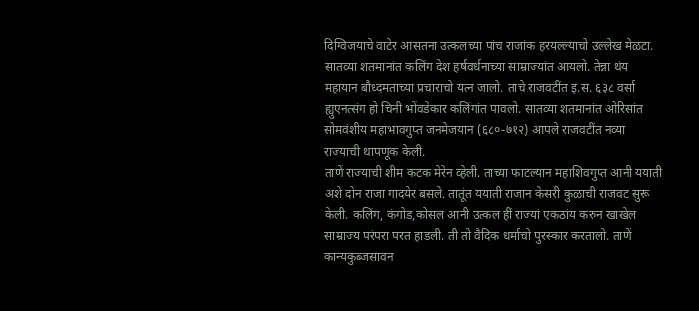दिग्विजयाचे वाटेर आसतना उत्कलच्या पांच राजांक हरयल्ल्याचो उल्लेख मेळटा. सातव्या शतमानांत कलिंग देश हर्षवर्धनाच्या साम्राज्यांत आयलो. तेन्ना थंय महायान बौध्दमताच्या प्रचाराचो यत्न जालो. ताचे राजवटींत इ.स. ६३८ वर्सा ह्युएनत्संग हो चिनी भोंवडेकार कलिंगांत पावलो. सातव्या शतमानांत ओरिसांत सोमवंशीय महाभावगुप्त जनमेजयान (६८०-७१२) आपले राजवटींत नव्या राज्याची थापणूक केली.
ताणें राज्याची शीम कटक मेरेन व्हेली. ताच्या फाटल्यान महाशिवगुप्त आनी ययाती अशे दोन राजा गादयेर बसले. तातूंत ययाती राजान केसरी कुळाची राजवट सुरू केली. कलिंग, कंगोड,कोसल आनी उत्कल हीं राज्यां एकठांय करुन खाखेल साम्राज्य परंपरा परत हाडली. ती तो वैदिक धर्माचो पुरस्कार करतालो. ताणें कान्यकुब्जसावन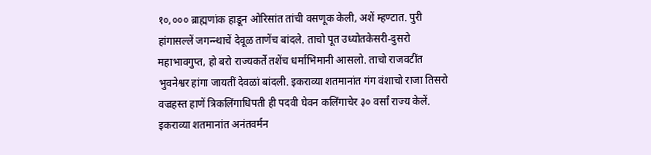१०,००० ब्राह्मणांक हाडून ओरिसांत तांची वसणूक केली, अशें म्हण्टात. पुरी हांगासल्लें जगन्न्थाचें देवूळ ताणेंच बांदले. ताचो पूत उध्योतकेसरी-दुसरो महाभावगुप्त, हो बरो राज्यकर्ते तशेंच धर्माभिमानी आसलो. ताचो राजवटींत भुवनेश्वर हांगा जायतीं देवळां बांदली. इकराव्या शतमानांत गंग वंशाचो राजा तिसरो वज्रहस्त हाणें त्रिकलिंगाधिपती ही पदवी घेवन कलिंगाचेर ३० वर्सां राज्य केलें. इकराव्या शतमानांत अनंतवर्मन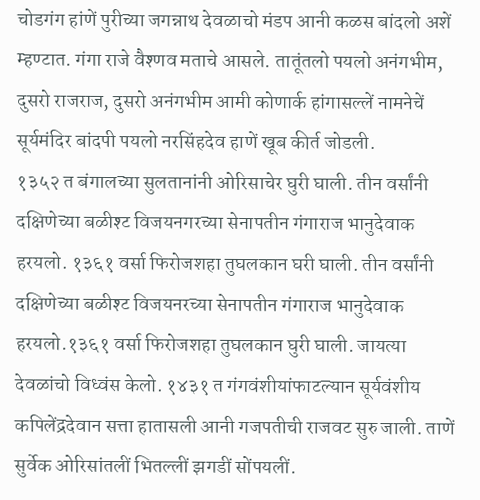चोडगंग हांणें पुरीच्या जगन्नाथ देवळाचो मंडप आनी कळस बांदलो अशें म्हण्टात. गंगा राजे वैश्णव मताचे आसले. तातूंतलो पयलो अनंगभीम, दुसरो राजराज, दुसरो अनंगभीम आमी कोणार्क हांगासल्लें नामनेचें सूर्यमंदिर बांदपी पयलो नरसिंहदेव हाणें खूब कीर्त जोडली.
१३५२ त बंगालच्या सुलतानांनी ओरिसाचेर घुरी घाली. तीन वर्सांनी दक्षिणेच्या बळीश्ट विजयनगरच्या सेनापतीन गंगाराज भानुदेवाक हरयलो. १३६१ वर्सा फिरोजशहा तुघलकान घरी घाली. तीन वर्सांनी दक्षिणेच्या बळीश्ट विजयनरच्या सेनापतीन गंगाराज भानुदेवाक हरयलो.१३६१ वर्सा फिरोजशहा तुघलकान घुरी घाली. जायत्या देवळांचो विध्वंस केलो. १४३१ त गंगवंशीयांफाटल्यान सूर्यवंशीय कपिलेंद्रदेवान सत्ता हातासली आनी गजपतीची राजवट सुरु जाली. ताणें सुर्वेक ओरिसांतलीं भितल्लीं झगडीं सोंपयलीं.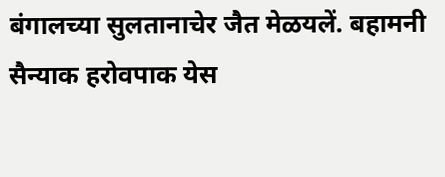बंगालच्या सुलतानाचेर जैत मेळयलें. बहामनी सैन्याक हरोवपाक येस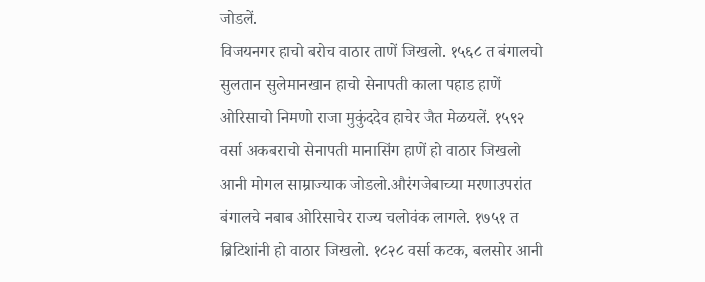जोडलें.
विजयनगर हाचो बरोच वाठार ताणें जिखलो. १५६८ त बंगालचो सुलतान सुलेमानखान हाचो सेनापती काला पहाड हाणें ओरिसाचो निमणो राजा मुकुंददेव हाचेर जैत मेळयलें. १५९२ वर्सा अकबराचो सेनापती मानासिंग हाणें हो वाठार जिखलो आनी मोगल साम्राज्याक जोडलो.औरंगजेबाच्या मरणाउपरांत बंगालचे नबाब ओरिसाचेर राज्य चलोवंक लागले. १७५१ त ब्रिटिशांनी हो वाठार जिखलो. १८२८ वर्सा कटक, बलसोर आनी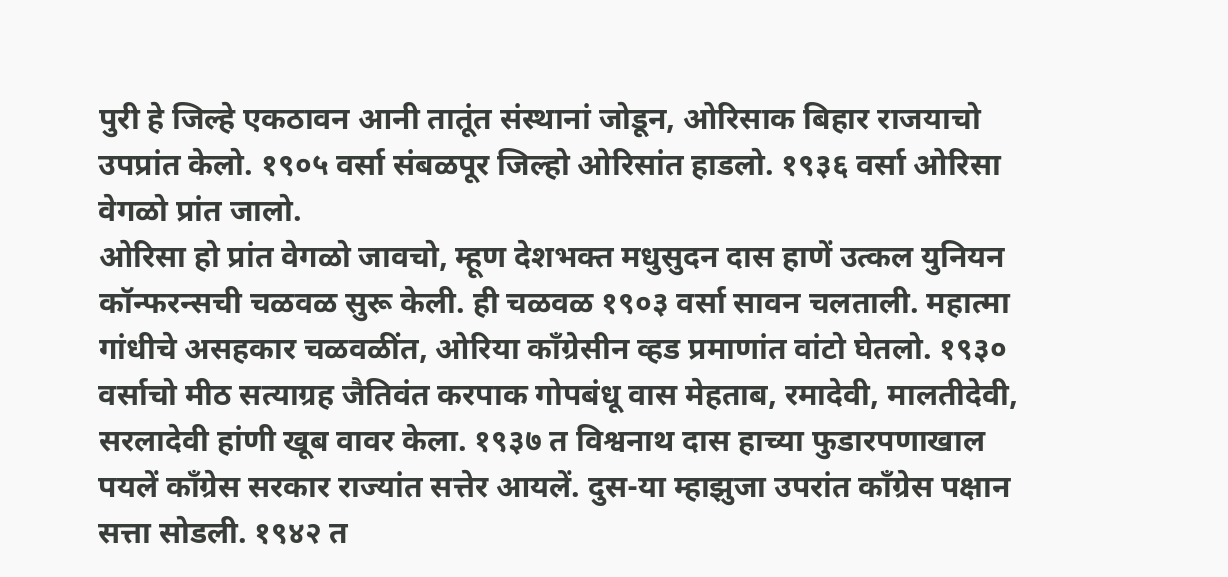पुरी हे जिल्हे एकठावन आनी तातूंत संस्थानां जोडून, ओरिसाक बिहार राजयाचो उपप्रांत केलो. १९०५ वर्सा संबळपूर जिल्हो ओरिसांत हाडलो. १९३६ वर्सा ओरिसा वेगळो प्रांत जालो.
ओरिसा हो प्रांत वेगळो जावचो, म्हूण देशभक्त मधुसुदन दास हाणें उत्कल युनियन कॉन्फरन्सची चळवळ सुरू केली. ही चळवळ १९०३ वर्सा सावन चलताली. महात्मा गांधीचे असहकार चळवळींत, ओरिया कॉंग्रेसीन व्हड प्रमाणांत वांटो घेतलो. १९३० वर्साचो मीठ सत्याग्रह जैतिवंत करपाक गोपबंधू वास मेहताब, रमादेवी, मालतीदेवी, सरलादेवी हांणी खूब वावर केला. १९३७ त विश्वनाथ दास हाच्या फुडारपणाखाल पयलें कॉंग्रेस सरकार राज्यांत सत्तेर आयलें. दुस-या म्हाझुजा उपरांत कॉंग्रेस पक्षान सत्ता सोडली. १९४२ त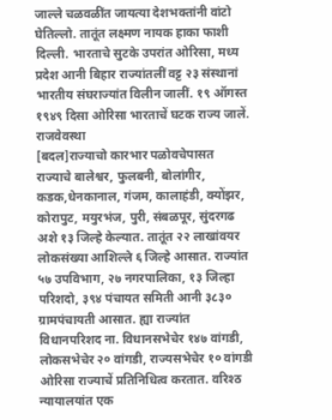जाल्ले चळवळींत जायत्या देशभक्तांनी वांटो घेतिल्लो. तातूंत लक्ष्मण नायक हाका फाशी दिल्ली. भारताचे सुटके उपरांत ओरिसा, मध्य प्रदेश आनी बिहार राज्यांतलीं वट्ट २३ संस्थानां भारतीय संघराज्यांत विलीन जालीं. १९ ऑगस्त १९४९ दिसा ओरिसा भारताचें घटक राज्य जालें.
राजवेवस्था
[बदल]राज्याचो कारभार पळोवचेपासत राज्याचे बालेश्वर, फुलबनी, बोलांगीर, कडक,धेनकानाल, गंजम, कालाहंडी, क्योंझर, कोरापुट, मयुरभंज, पुरी, संबळपूर, सुंदरगढ अशे १३ जिल्हे केल्यात. तातूंत २२ लाखांवयर लोकसंख्या आशिल्ले ६ जिल्हे आसात. राज्यांत ५७ उपविभाग, २७ नगरपालिका, १३ जिल्हा परिशदो, ३९४ पंचायत समिती आनी ३८३० ग्रामपंचायती आसात. ह्या राज्यांत विधानपरिशद ना. विधानसभेचेर १४७ वांगडी, लोकसभेचेर २० वांगडी, राज्यसभेचेर १० वांगडी ओरिसा राज्याचें प्रतिनिधित्व करतात. वरिश्ठ न्यायालयांत एक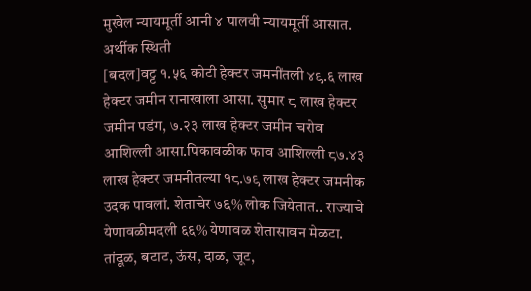मुखेल न्यायमूर्ती आनी ४ पालवी न्यायमूर्ती आसात.
अर्थीक स्थिती
[बदल]वट्ट १.५६ कोटी हेक्टर जमनींतली ४९.६ लाख हेक्टर जमीन रानाखाला आसा. सुमार ८ लाख हेक्टर जमीन पडंग, ७.२३ लाख हेक्टर जमीन चरोव आशिल्ली आसा.पिकावळीक फाव आशिल्ली ८७.४३ लाख हेक्टर जमनीतल्या १८.७९ लाख हेक्टर जमनीक उदक पावलां. शेताचेर ७६% लोक जियेतात.. राज्याचे येणावळीमदली ६६% येणावळ शेतासावन मेळटा. तांदूळ, बटाट, ऊंस, दाळ, जूट,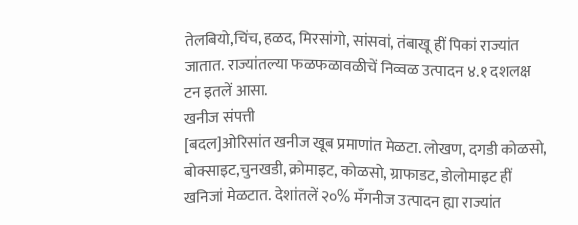तेलबियो,चिंच, हळद, मिरसांगो, सांसवां, तंबाखू हीं पिकां राज्यांत जातात. राज्यांतल्या फळफळावळीचें निव्वळ उत्पादन ४.१ दशलक्ष टन इतलें आसा.
खनीज संपत्ती
[बदल]ओरिसांत खनीज खूब प्रमाणांत मेळटा. लोखण, दगडी कोळसो, बोक्साइट,चुनखडी, क्रोमाइट, कोळसो, ग्राफाडट, डोलोमाइट हीं खनिजां मेळटात. देशांतलें २०% मॅंगनीज उत्पादन ह्या राज्यांत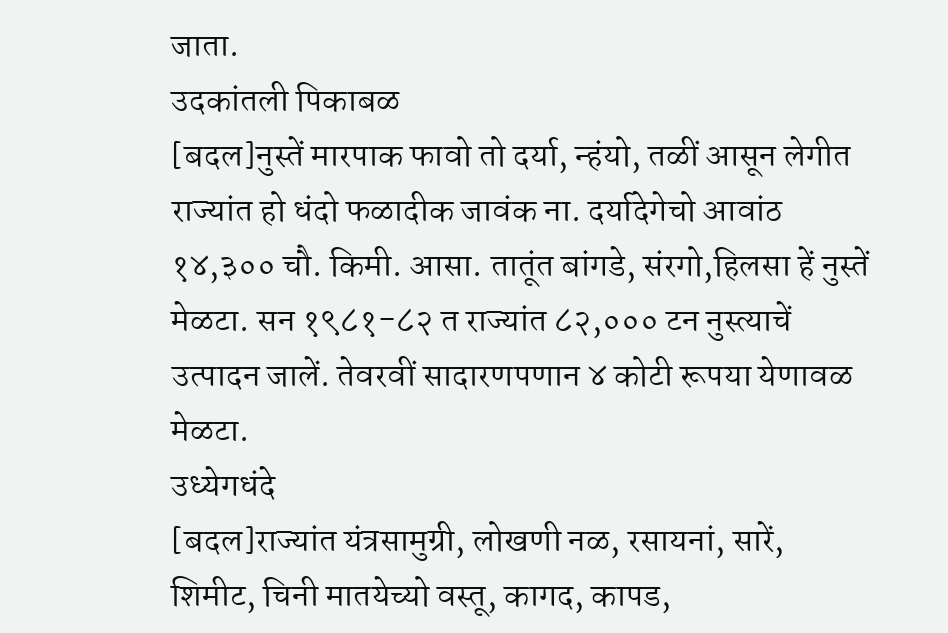जाता.
उदकांतली पिकाबळ
[बदल]नुस्तें मारपाक फावो तो दर्या, न्हंयो, तळीं आसून लेगीत राज्यांत हो धंदो फळादीक जावंक ना. दर्यादेगेचो आवांठ १४,३०० चौ. किमी. आसा. तातूंत बांगडे, संरगो,हिलसा हें नुस्तें मेळटा. सन १९८१-८२ त राज्यांत ८२,००० टन नुस्त्याचें उत्पादन जालें. तेवरवीं सादारणपणान ४ कोटी रूपया येणावळ मेळटा.
उध्येगधंदे
[बदल]राज्यांत यंत्रसामुग्री, लोखणी नळ, रसायनां, सारें, शिमीट, चिनी मातयेच्यो वस्तू, कागद, कापड,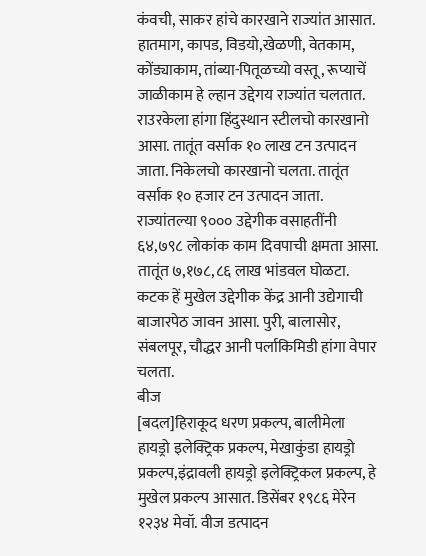कंवची, साकर हांचे कारखाने राज्यांत आसात. हातमाग, कापड, विडयो,खेळणी, वेतकाम, कोंड्याकाम, तांब्या-पितूळच्यो वस्तू, रूप्याचें जाळीकाम हे ल्हान उद्देगय राज्यांत चलतात.
राउरकेला हांगा हिंदुस्थान स्टीलचो कारखानो आसा. तातूंत वर्साक १० लाख टन उत्पादन जाता. निकेलचो कारखानो चलता. तातूंत वर्साक १० हजार टन उत्पादन जाता. राज्यांतल्या ९००० उद्देगीक वसाहतींनी ६४,७९८ लोकांक काम दिवपाची क्षमता आसा. तातूंत ७,१७८,८६ लाख भांडवल घोळटा. कटक हें मुखेल उद्देगीक केंद्र आनी उद्येगाची बाजारपेठ जावन आसा. पुरी, बालासोर, संबलपूर, चौद्धर आनी पर्लाकिमिडी हांगा वेपार चलता.
बीज
[बदल]हिराकूद धरण प्रकल्प, बालीमेला हायड्रो इलेक्ट्रिक प्रकल्प, मेखाकुंडा हायड्रो प्रकल्प,इंद्रावली हायड्रो इलेक्ट्रिकल प्रकल्प, हे मुखेल प्रकल्प आसात. डिसेंबर १९८६ मेरेन १२३४ मेवॉ. वीज डत्पादन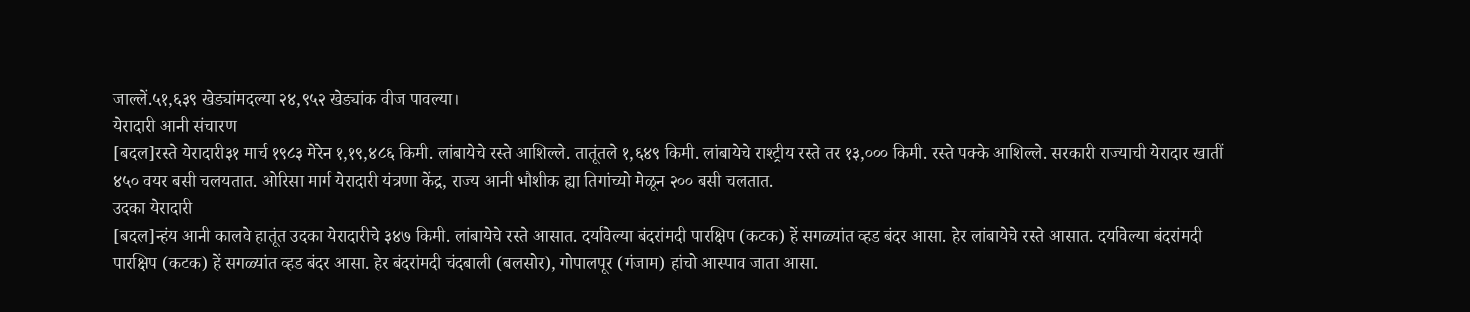जाल्लें.५१,६३९ खेड्यांमदल्या २४,९५२ खेड्यांक वीज पावल्या।
येरादारी आनी संचारण
[बदल]रस्ते येरादारी३१ मार्च १९८३ मेरेन १,१९,४८६ किमी. लांबायेचे रस्ते आशिल्ले. तातूंतले १,६४९ किमी. लांबायेचे राश्ट्रीय रस्ते तर १३,००० किमी. रस्ते पक्के आशिल्ले. सरकारी राज्याची येरादार खातीं ४५० वयर बसी चलयतात. ओरिसा मार्ग येरादारी यंत्रणा केंद्र, राज्य आनी भौशीक ह्या तिगांच्यो मेळून २०० बसी चलतात.
उदका येरादारी
[बदल]न्हंय आनी कालवे हातूंत उदका येरादारीचे ३४७ किमी. लांबायेचे रस्ते आसात. दर्यावेल्या बंदरांमदी पारक्षिप (कटक) हें सगळ्यांत व्हड बंदर आसा. हेर लांबायेचे रस्ते आसात. दर्यावेल्या बंदरांमदी पारक्षिप (कटक) हें सगळ्यांत व्हड बंदर आसा. हेर बंदरांमदी चंदबाली (बलसोर), गोपालपूर (गंजाम) हांचो आस्पाव जाता आसा.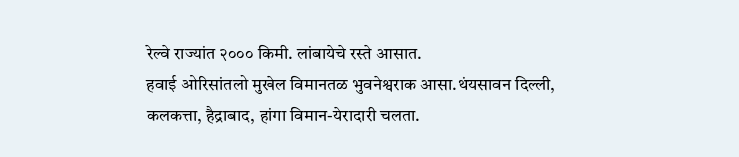रेल्वे राज्यांत २००० किमी. लांबायेचे रस्ते आसात.
हवाई ओरिसांतलो मुखेल विमानतळ भुवनेश्वराक आसा.थंयसावन दिल्ली, कलकत्ता, हैद्राबाद, हांगा विमान-येरादारी चलता.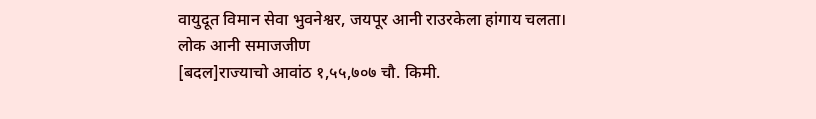वायुदूत विमान सेवा भुवनेश्वर, जयपूर आनी राउरकेला हांगाय चलता।
लोक आनी समाजजीण
[बदल]राज्याचो आवांठ १,५५,७०७ चौ. किमी.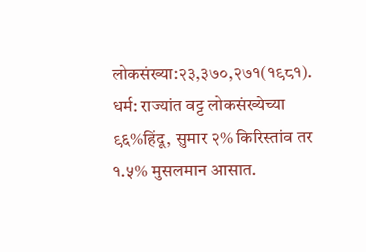लोकसंख्या:२३,३७०,२७१(१९८१).
धर्म: राज्यांत वट्ट लोकसंख्येच्या ९६%हिंदू, सुमार २% किरिस्तांव तर १.५% मुसलमान आसात.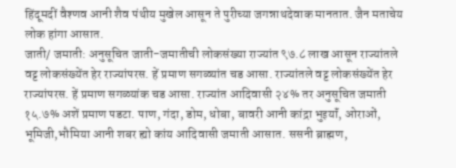हिंदूमदीं वैश्णव आनी शैव पंथीय मुखेल आसून ते पुरीच्या जगन्नाथदेवाक मानतात. जैन मताचेय लोक हांगा आसात.
जाती/ जमाती: अनुसूचित जाती-जमातीची लोकसंख्या राज्यांत ९७.८ लाख आसून राज्यांतले वट्ट लोकसंख्येंत हेर राज्यांपरस. हें प्रमाण सगळ्यांत चड आसा. राज्यांतले वट्ट लोकसंख्येंत हेर राज्यांपरस. हें प्रमाण सगळ्यांक चड आसा. राज्यांत आदिवासी २४% तर अनुसूचित जमाती १५.७% अशें प्रमाण पडटा. पाण, गंदा, डोम, धोबा, बावरी आनी कांद्रा भुइयॉं, ओराओं, भूमिजी,भौमिया आनी शबर ह्यो कांय आदिवासी जमाती आसात. ससनी ब्राह्मण,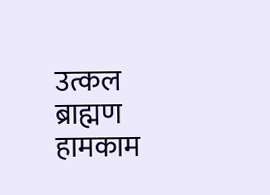उत्कल ब्राह्मण हामकाम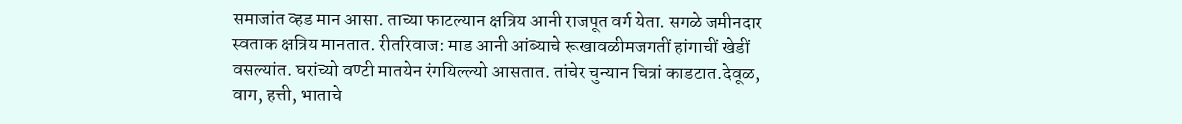समाजांत व्हड मान आसा. ताच्या फाटल्यान क्षत्रिय आनी राजपूत वर्ग येता. सगळे जमीनदार स्वताक क्षत्रिय मानतात. रीतरिवाज: माड आनी आंब्याचे रूखावळीमजगतीं हांगाचीं खेडीं वसल्यांत. घरांच्यो वण्टी मातयेन रंगयिल्ल्यो आसतात. तांचेर चुन्यान चित्रां काडटात.देवूळ, वाग, हत्ती, भाताचे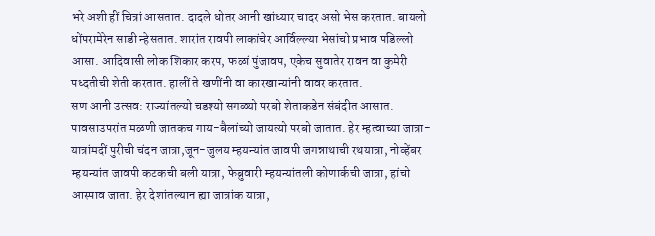भरे अशी हीं चित्रां आसतात. दादले धोतर आनी खांध्यार चादर असो भेस करतात. बायलो धोंपरामेरेन साडी न्हेसतात. शारांत रावपी लाकांचेर आर्विल्ल्या भेसांचो प्रभाव पडिल्लो आसा. आदिवासी लोक शिकार करप, फळां पुंजावप, एकेच सुवातेर रावन वा कुमेरी पध्दतीची शेती करतात. हालीं ते खणींनी वा कारखान्यांनी वावर करतात.
सण आनी उत्सव: राज्यांतल्यो चडश्यो सगळ्यो परबो शेताकडेन संबंदीत आसात. पावसाउपरांत मळणी जातकच गाय-बैलांच्यो जायत्यो परबो जातात. हेर म्हत्वाच्या जात्रा-यात्रांमदीं पुरीची चंदन जात्रा,जून-जुलय म्हयन्यांत जावपी जगन्नाथाची रथयात्रा, नोव्हेंबर म्हयन्यांत जावपी कटकची बली यात्रा, फेब्रुवारी म्हयन्यांतली कोणार्कची जात्रा, हांचो आस्पाव जाता. हेर देशांतल्यान ह्या जात्रांक यात्रा,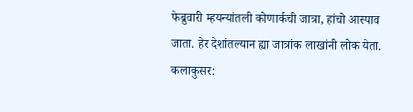फेब्रुवारी म्हयन्यांतली कोणार्कची जात्रा, हांचो आस्पाव जाता. हेर देशांतल्यान ह्या जात्रांक लाखांनी लोक येता. कलाकुसर: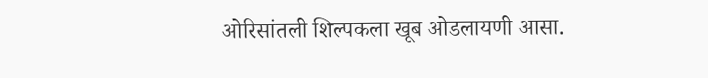ओरिसांतली शिल्पकला खूब ओडलायणी आसा.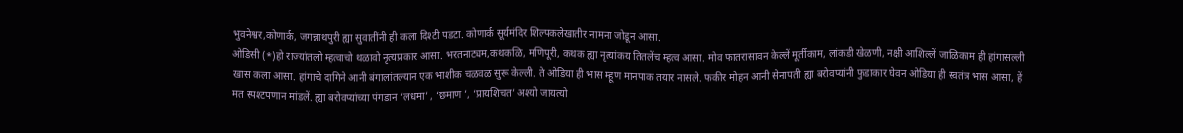भुवनेश्वर,कोणार्क, जगन्नाथपुरी ह्या सुवातींनी ही कला दिश्टी पडटा. कोणार्क सूर्यमंदिर शिल्पकलेखातीर नामना जोडून आसा.
ओडिसी (*)हो राज्यांतलो म्हत्वाचो थळावो नृत्यप्रकार आसा. भरतनाट्यम,कथकळि, मणिपूरी, कथक ह्या नृत्यांकय तितलेंच म्हत्व आसा. मोव फातरासावन केल्लें मूर्तीकाम, लांकडी खेळणी, नक्षी आशिल्लें जाळिकाम ही हांगासल्ली खास कला आसा. हांगाचे दागिने आनी बंगालांतल्यान एक भाशीक चळवळ सुरू केल्ली. ते ओडिया ही भास म्हूण मानपाक तयार नासले. फकीर मोहन आनी सेनापती ह्या बरोवप्यांनी फुडाकार घेवन ओडिया ही स्वतंत्र भास आसा, हें मत स्पश्टपणान मांडलें. ह्या बरोवप्यांच्या पंगडान ‘लधमा’ , ‘छमाण ’, ‘प्रायशिचत’ अश्यो जायत्यो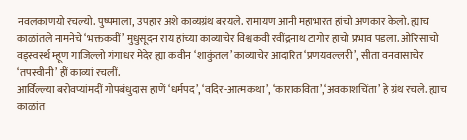नवलकाणयो रचल्यो. पुष्पमाला, उपहार अशे काव्यग्रंथ बरयले. रामायण आनी महाभारत हांचो अणकार केलो. ह्याच काळांतले नामनेचे ‘भक्तकवीं’ मुधुसूदन राय हांच्या काव्याचेर विश्वकवी रवींद्रनाथ टागोर हाचो प्रभाव पडला. ओरिसाचो वड्स्वर्स्थ म्हूण गाजिल्लो गंगाधर मेदेर ह्या कवीन ‘शाकुंतल’ काव्याचेर आदारित ‘प्रणयवल्लरी’, सीता वनवासाचेर ‘तपस्वीनी’ हीं काव्यां रचलीं.
आर्विल्ल्या बरोवप्यांमदीं गोपबंधुदास हाणें ‘धर्मपद’, ‘वदिर-आत्मकथा’, ‘काराकविता’,‘अवकाशचिंता’ हे ग्रंथ रचले. ह्याच काळांत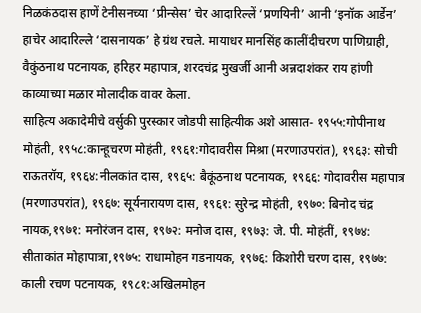निळकंठदास हाणें टेनीसनच्या ‘प्रीन्सेस’ चेर आदारिल्लें ‘प्रणयिनी’ आनी ‘इनॉक आर्डेन’ हाचेर आदारिल्ले ‘दासनायक’ हे ग्रंथ रचले. मायाधर मानसिंह कालींदीचरण पाणिग्राही, वैकुंठनाथ पटनायक, हरिहर महापात्र, शरदचंद्र मुखर्जी आनी अन्नदाशंकर राय हांणी काव्याच्या मळार मोलादीक वावर केला.
साहित्य अकादेमीचे वर्सुकी पुरस्कार जोडपी साहित्यीक अशे आसात- १९५५:गोपीनाथ मोहंती, १९५८:कान्हूचरण मोहंती, १९६१:गोदावरीस मिश्रा (मरणाउपरांत), १९६३: सोची राऊतरॉय, १९६४:नीलकांत दास, १९६५: बैकूंठनाथ पटनायक, १९६६: गोदावरीस महापात्र (मरणाउपरांत), १९६७: सूर्यनारायण दास, १९६१: सुरेन्द्र मोहंती, १९७०: बिनोद चंद्र नायक,१९७१: मनोरंजन दास, १९७२: मनोज दास, १९७३: जे. पी. मोहंतीं, १९७४: सीताकांत मोहापात्रा,१९७५: राधामोहन गडनायक, १९७६: किशोरी चरण दास, १९७७: काली रचण पटनायक, १९८१:अखिलमोहन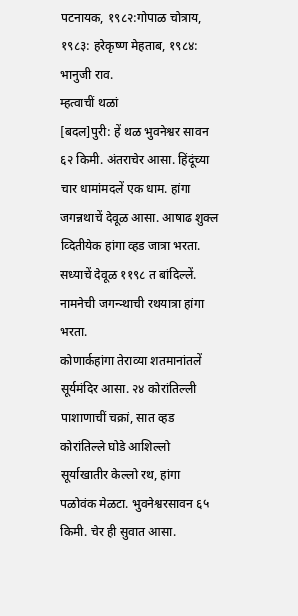पटनायक, १९८२:गोपाळ चोत्राय, १९८३: हरेकृष्ण मेहताब, १९८४: भानुजी राव.
म्हत्वाचीं थळां
[बदल]पुरी: हें थळ भुवनेश्वर सावन ६२ किमी. अंतराचेर आसा. हिंदूंच्या चार धामांमदलें एक धाम. हांगा जगन्नथाचें देवूळ आसा. आषाढ शुक्ल व्दितीयेक हांगा व्हड जात्रा भरता. सध्याचें देवूळ ११९८ त बांदिल्लें. नामनेची जगन्न्थाची रथयात्रा हांगा भरता.
कोणार्कहांगा तेराव्या शतमानांतलें सूर्यमंदिर आसा. २४ कोरांतिल्ली पाशाणाचीं चक्रां, सात व्हड कोरांतिल्ले घोडे आशिल्लो सूर्याखातीर केल्लो रथ, हांगा पळोवंक मेळटा. भुवनेश्वरसावन ६५ किमी. चेर ही सुवात आसा.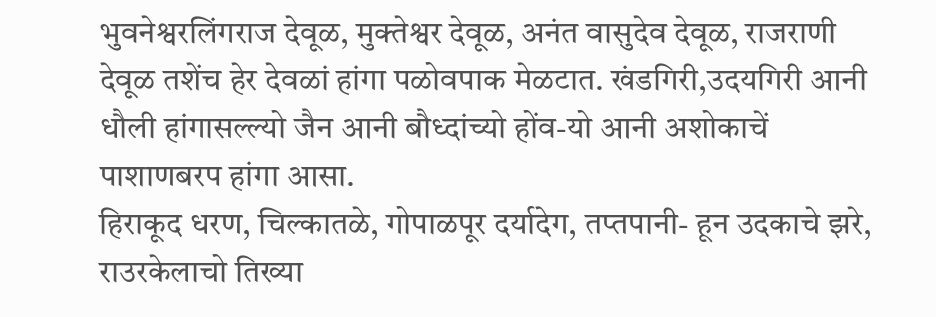भुवनेश्वरलिंगराज देवूळ, मुक्तेश्वर देवूळ, अनंत वासुदेव देवूळ, राजराणी देवूळ तशेंच हेर देवळां हांगा पळोवपाक मेळटात. खंडगिरी,उदयगिरी आनी धौली हांगासल्ल्यो जैन आनी बौध्दांच्यो होंव-यो आनी अशोकाचें पाशाणबरप हांगा आसा.
हिराकूद धरण, चिल्कातळे, गोपाळपूर दर्यादेग, तप्तपानी- हून उदकाचे झरे, राउरकेलाचो तिख्या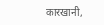कारखानी,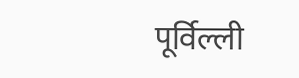पूर्विल्ली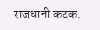राजधानी कटक.